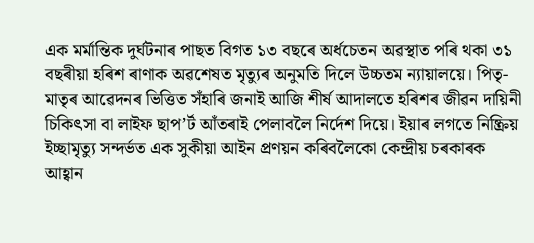এক মৰ্মান্তিক দুৰ্ঘটনাৰ পাছত বিগত ১৩ বছৰে অৰ্ধচেতন অৱস্থাত পৰি থকা ৩১ বছৰীয়া হৰিশ ৰাণাক অৱশেষত মৃত্যুৰ অনুমতি দিলে উচ্চতম ন্যায়ালয়ে। পিতৃ-মাতৃৰ আৱেদনৰ ভিত্তিত সঁহাৰি জনাই আজি শীৰ্ষ আদালতে হৰিশৰ জীৱন দায়িনী চিকিৎসা বা লাইফ ছাপ’ৰ্ট আঁতৰাই পেলাবলৈ নিৰ্দেশ দিয়ে। ইয়াৰ লগতে নিষ্ক্ৰিয় ইচ্ছামৃত্যু সন্দৰ্ভত এক সুকীয়া আইন প্ৰণয়ন কৰিবলৈকো কেন্দ্ৰীয় চৰকাৰক আহ্বান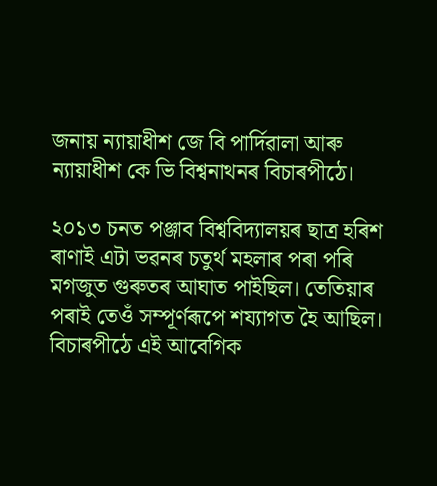জনায় ন্যায়াধীশ জে বি পাৰ্দিৱালা আৰু ন্যায়াধীশ কে ভি বিশ্বনাথনৰ বিচাৰপীঠে।

২০১৩ চনত পঞ্জাব বিশ্ববিদ্যালয়ৰ ছাত্ৰ হৰিশ ৰাণাই এটা ভৱনৰ চতুৰ্থ মহলাৰ পৰা পৰি মগজুত গুৰুতৰ আঘাত পাইছিল। তেতিয়াৰ পৰাই তেওঁ সম্পূৰ্ণৰূপে শয্যাগত হৈ আছিল। বিচাৰপীঠে এই আবেগিক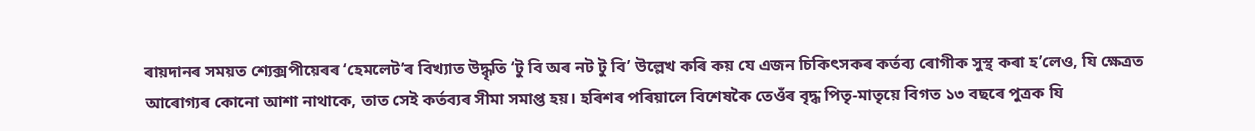ৰায়দানৰ সময়ত শ্যেক্সপীয়েৰৰ ‘হেমলেট’ৰ বিখ্যাত উদ্ধৃতি ‘টু বি অৰ নট টু বি’ উল্লেখ কৰি কয় যে এজন চিকিৎসকৰ কৰ্তব্য ৰোগীক সুস্থ কৰা হ’লেও, যি ক্ষেত্ৰত আৰোগ্যৰ কোনো আশা নাথাকে, তাত সেই কৰ্তব্যৰ সীমা সমাপ্ত হয়। হৰিশৰ পৰিয়ালে বিশেষকৈ তেওঁৰ বৃদ্ধ পিতৃ-মাতৃয়ে বিগত ১৩ বছৰে পুত্ৰক যি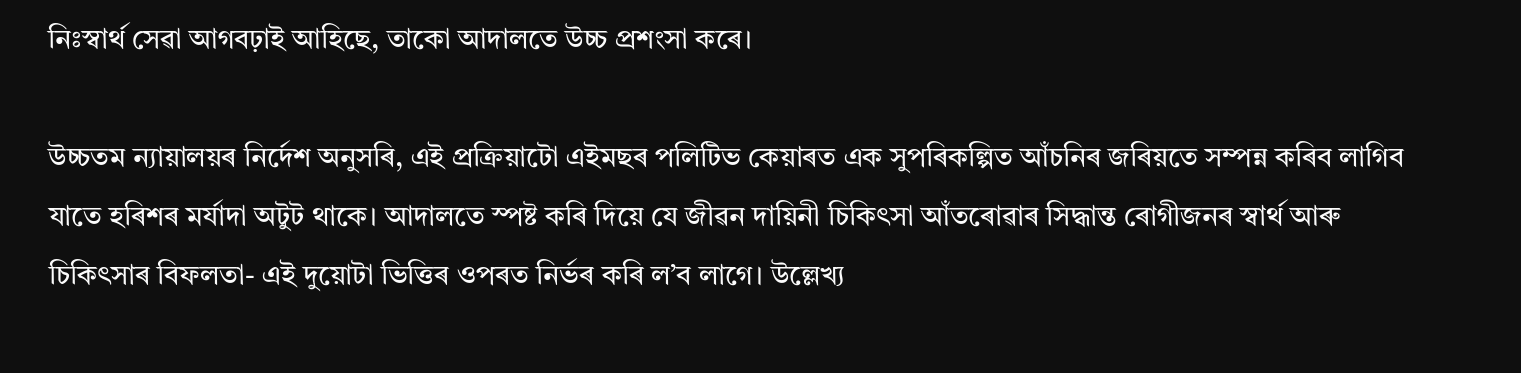নিঃস্বাৰ্থ সেৱা আগবঢ়াই আহিছে, তাকো আদালতে উচ্চ প্ৰশংসা কৰে।

উচ্চতম ন্যায়ালয়ৰ নিৰ্দেশ অনুসৰি, এই প্ৰক্ৰিয়াটো এইমছৰ পলিটিভ কেয়াৰত এক সুপৰিকল্পিত আঁচনিৰ জৰিয়তে সম্পন্ন কৰিব লাগিব যাতে হৰিশৰ মৰ্যাদা অটুট থাকে। আদালতে স্পষ্ট কৰি দিয়ে যে জীৱন দায়িনী চিকিৎসা আঁতৰোৱাৰ সিদ্ধান্ত ৰোগীজনৰ স্বাৰ্থ আৰু চিকিৎসাৰ বিফলতা- এই দুয়োটা ভিত্তিৰ ওপৰত নিৰ্ভৰ কৰি ল’ব লাগে। উল্লেখ্য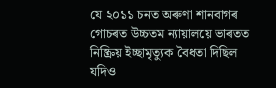যে ২০১১ চনত অৰুণা শানবাগৰ গোচৰত উচ্চতম ন্যায়ালয়ে ভাৰতত নিষ্ক্ৰিয় ইচ্ছামৃত্যুক বৈধতা দিছিল যদিও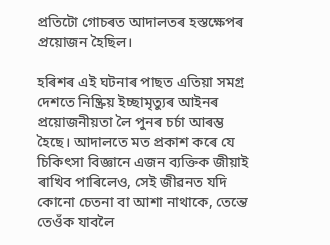প্ৰতিটো গোচৰত আদালতৰ হস্তক্ষেপৰ প্ৰয়োজন হৈছিল।

হৰিশৰ এই ঘটনাৰ পাছত এতিয়া সমগ্ৰ দেশতে নিষ্ক্ৰিয় ইচ্ছামৃত্যুৰ আইনৰ প্ৰয়োজনীয়তা লৈ পুনৰ চৰ্চা আৰম্ভ হৈছে। আদালতে মত প্ৰকাশ কৰে যে চিকিৎসা বিজ্ঞানে এজন ব্যক্তিক জীয়াই ৰাখিব পাৰিলেও, সেই জীৱনত যদি কোনো চেতনা বা আশা নাথাকে, তেন্তে তেওঁক যাবলৈ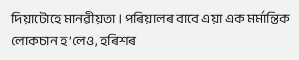দিয়াটোহে মানৱীয়তা। পৰিয়ালৰ বাবে এয়া এক মৰ্মান্তিক লোকচান হ’লেও, হৰিশৰ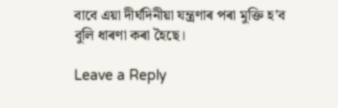বাবে এয়া দীৰ্ঘদিনীয়া যন্ত্ৰণাৰ পৰা মুক্তি হ’ব বুলি ধাৰণা কৰা হৈছে।

Leave a Reply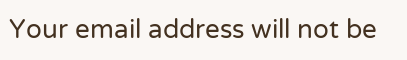Your email address will not be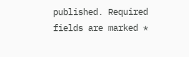published. Required fields are marked *